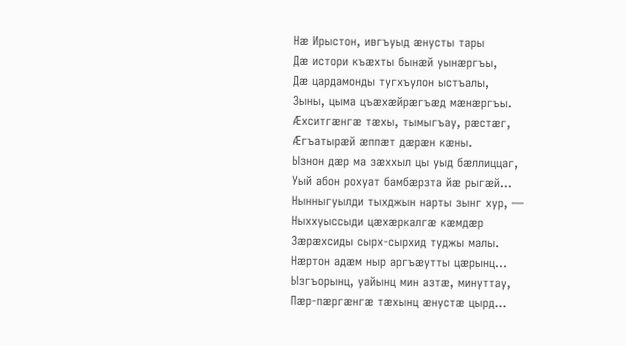Нæ Ирыстон, ивгъуыд æнусты тары
Дæ истори къæхты бынæй уынæргъы,
Дæ цардамонды тугхъулон ыстъалы,
Зыны, цыма цъæхæйрæгъæд мæнæргъы.
Æхситгæнгæ тæхы, тымыгъау, рæстæг,
Æгъатырæй æппæт дæрæн кæны.
Ызнон дæр ма зæххыл цы уыд бæллиццаг,
Уый абон рохуат бамбæрзта йæ рыгæй...
Нынныгуылди тыхджын нарты зынг хур, —
Ныххуыссыди цæхæркалгæ кæмдæр
Зæрæхсиды сырх-сырхид туджы малы.
Нæртон адæм ныр аргъæутты цæрынц...
Ызгъорынц, уайынц мин азтæ, минуттау,
Пæр-пæргæнгæ тæхынц æнустæ цырд...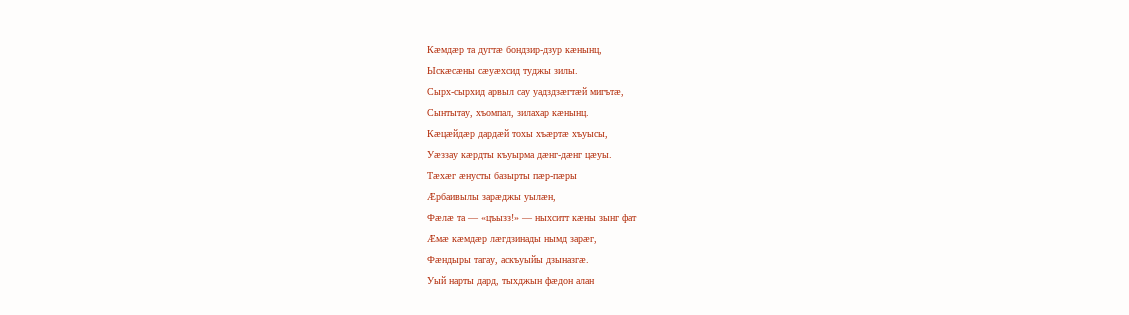Кæмдæр та дугтæ бондзир-дзур кæнынц,
Ыскæсæны сæуæхсид туджы зилы.
Сырх-сырхид арвыл сау уадздзæгтæй мигътæ,
Сынтытау, хъомпал, зилахар кæнынц.
Кæцæйдæр дардæй тохы хъæртæ хъуысы,
Уæззау кæрдты къуырма дæнг-дæнг цæуы.
Тæхæг æнусты базырты пæр-пæры
Æрбаивылы зарæджы уылæн,
Фæлæ та — «цъызз!» — ныхситт кæны зынг фат
Æмæ кæмдæр лæгдзинады нымд зарæг,
Фæндыры тагау, аскъуыйы дзыназгæ.
Уый нарты дард, тыхджын фæдон алан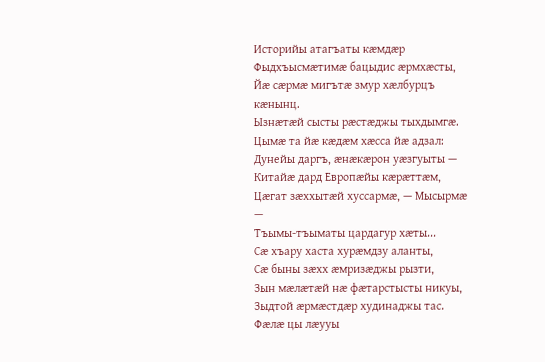Историйы атагъаты кæмдæр
Фыдхъысмæтимæ бацыдис æрмхæсты,
Йæ сæрмæ мигътæ змур хæлбурцъ кæнынц.
Ызнæтæй сысты рæстæджы тыхдымгæ.
Цымæ та йæ кæдæм хæсса йæ адзал:
Дунейы даргъ, æнæкæрон уæзгуыты —
Китайæ дард Европæйы кæрæттæм,
Цæгат зæххытæй хуссармæ, — Мысырмæ —
Тъымы-тъыматы цардагур хæты...
Сæ хъару хаста хурæмдзу аланты,
Сæ быны зæхх æмризæджы рызти,
Зын мæлæтæй нæ фæтарстысты никуы,
Зыдтой æрмæстдæр худинаджы тас.
Фæлæ цы лæууы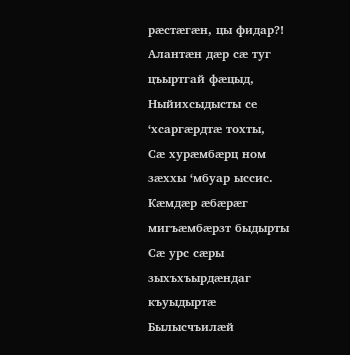рæстæгæн, цы фидар?!
Алантæн дæр сæ туг цъыртгай фæцыд,
Ныйихсыдысты се ‘хсаргæрдтæ тохты,
Сæ хурæмбæрц ном зæххы ‘мбуар ыссис.
Кæмдæр æбæрæг мигъæмбæрзт быдырты
Сæ урс сæры зыхъхъырдæндаг къуыдыртæ
Былысчъилæй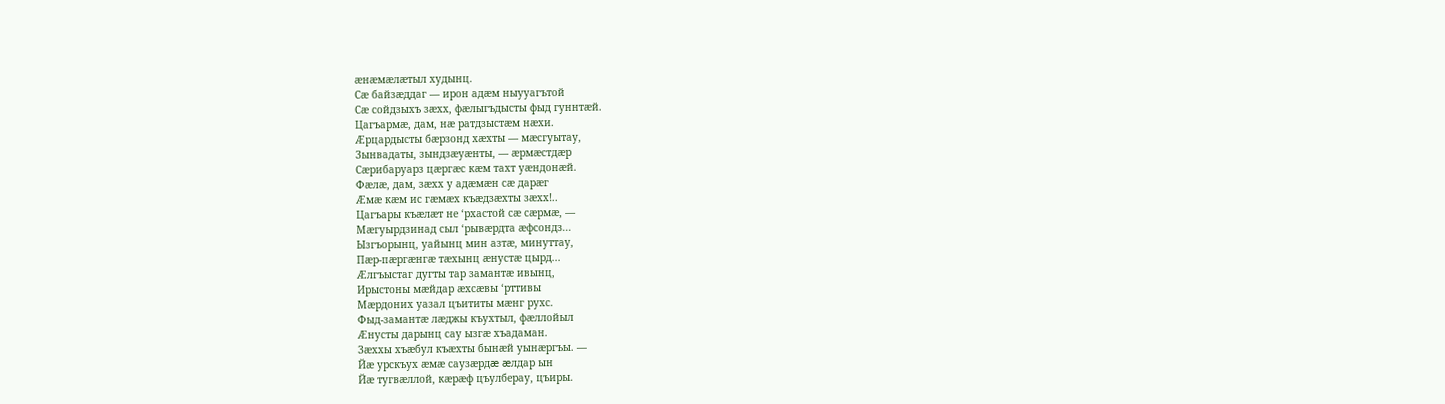æнæмæлæтыл худынц.
Сæ байзæддаг — ирон адæм ныууагътой
Сæ сойдзыхъ зæхх, фæлыгъдысты фыд гуннтæй.
Цагъармæ, дам, нæ ратдзыстæм нæхи.
Æрцардысты бæрзонд хæхты — мæсгуытау,
Зынвадаты, зындзæуæнты, — æрмæстдæр
Сæрибаруарз цæргæс кæм тахт уæндонæй.
Фæлæ, дам, зæхх у адæмæн сæ дарæг
Æмæ кæм ис гæмæх къæдзæхты зæхх!..
Цагъары къæлæт не ‘рхастой сæ сæрмæ, —
Мæгуырдзинад сыл ‘рывæрдта æфсондз...
Ызгъорынц, уайынц мин азтæ, минуттау,
Пæр-пæргæнгæ тæхынц æнустæ цырд...
Æлгъыстаг дугты тар замантæ ивынц,
Ирыстоны мæйдар æхсæвы ‘рттивы
Мæрдоних уазал цъититы мæнг рухс.
Фыд-замантæ лæджы къухтыл, фæллойыл
Æнусты дарынц сау ызгæ хъадаман.
Зæххы хъæбул къæхты бынæй уынæргъы. —
Йæ урскъух æмæ саузæрдæ æлдар ын
Йæ тугвæллой, кæрæф цъулберау, цъиры.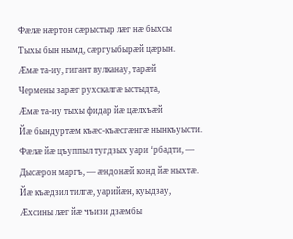Фæлæ нæртон сæрыстыр лæг нæ быхсы
Тыхы бын нымд, сæргуыбырæй цæрын.
Æмæ та-иу, гигант вулканау, тарæй
Чермены зарæг рухскалгæ ыстыдта,
Æмæ та-иу тыхы фидар йæ цæлхъæй
Йæ бындуртæм къæс-къæсгæнгæ нынкъуысти.
Фæлæ йæ цъуппыл тугдзых уари ‘рбадти, —
Дысæрон маргъ, — æндонæй конд йæ ныхтæ.
Йæ къæдзил тилгæ, уарийæн, куыдзау,
Æхсины лæг йæ чъизи дзæмбы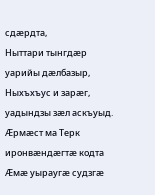сдæрдта,
Ныттари тынгдæр уарийы дæлбазыр,
Ныхъхъус и зарæг, уадындзы зæл аскъуыд.
Æрмæст ма Терк иронвæндæгтæ кодта
Æмæ уыраугæ судзгæ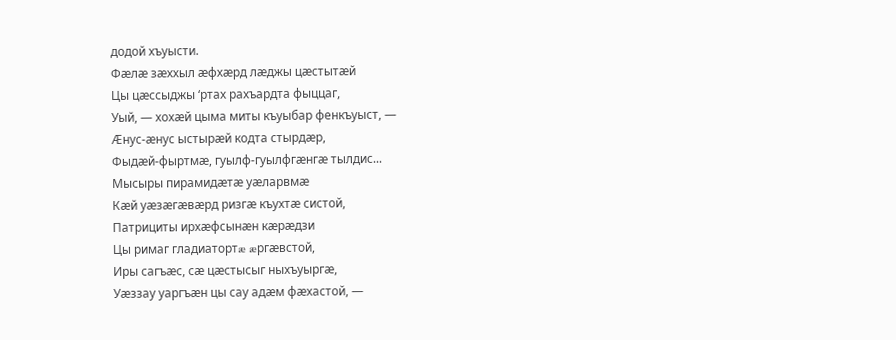додой хъуысти.
Фæлæ зæххыл æфхæрд лæджы цæстытæй
Цы цæссыджы ‘ртах рахъардта фыццаг,
Уый, — хохæй цыма миты къуыбар фенкъуыст, —
Æнус-æнус ыстырæй кодта стырдæр,
Фыдæй-фыртмæ, гуылф-гуылфгæнгæ тылдис...
Мысыры пирамидæтæ уæларвмæ
Кæй уæзæгæвæрд ризгæ къухтæ систой,
Патрициты ирхæфсынæн кæрæдзи
Цы римаг гладиатортæ æргæвстой,
Иры сагъæс, сæ цæстысыг ныхъуыргæ,
Уæззау уаргъæн цы сау адæм фæхастой, —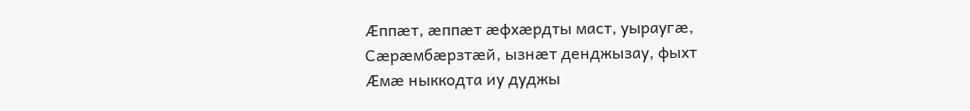Æппæт, æппæт æфхæрдты маст, уыраугæ,
Сæрæмбæрзтæй, ызнæт денджызау, фыхт
Æмæ ныккодта иу дуджы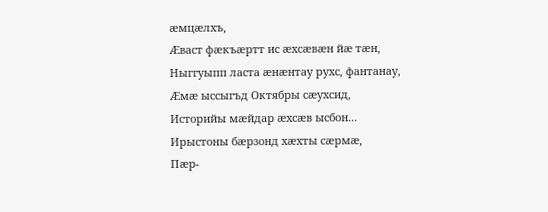æмцæлхъ,
Æваст фæкъæртт ис æхсæвæн йæ тæн,
Ныггуыпп ласта æнæнтау рухс, фантанау,
Æмæ ыссыгъд Октябры сæухсид,
Историйы мæйдар æхсæв ысбон...
Ирыстоны бæрзонд хæхты сæрмæ,
Пæр-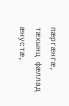пæргæнгæ, тæхынц фæллад æнустæ,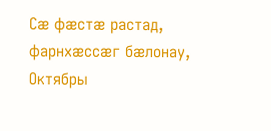Сæ фæстæ растад, фарнхæссæг бæлонау,
Октябры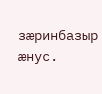зæринбазыр æнус.